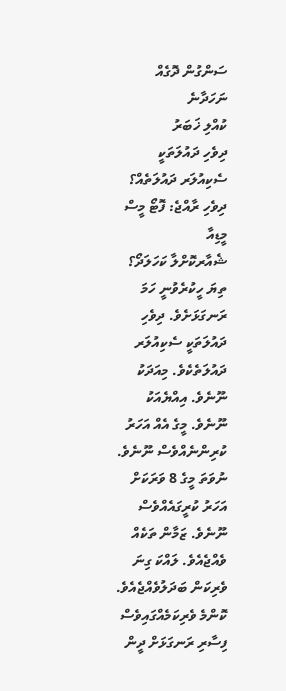ސަންގުން ދޮގެއް ނަހަދާނެ
ކުއްލި ޚަބަރު
ދިވެހި ދައުލަތަކީ ސެކިއުލަރ ދައުލަތެއް؟
ދިވެހި ރާއްޖެ: ފޮޓޯ މީސް މީޑިއާ
ޝެއާރކޮށްލާ ކަހަލަދޯ؟
ތިޔަ ހީކުރެވުނީ ހަމަ ރަނގަޅަށެވެ. ދިވެހި ދައުލަތަކީ ސެކިއުލަރ ދައުލަތެކެވެ. މިއަދަކު ނޫނެވެ. އިއްޔެއަކު ނޫނެވެ. މީގެ އެއް އަހަރު ކުރިންނެއްވެސް ނޫނެވެ. ނުވަތަ މީގެ 8 ވަރަކަށް އަހަރު ކުރީގައެއްވެސް ނޫނެވެ. ޒަމާން ތަކެއް ވެއްޖެއެވެ. ލައްކަ ގިނަ ވެރިކަން ބަދަލުވެއްޖެއެވެ. ކޮންމެ ވެރިކަމެއްގައިވެސް ފިސާރި ރަނގަޅަށް ދީން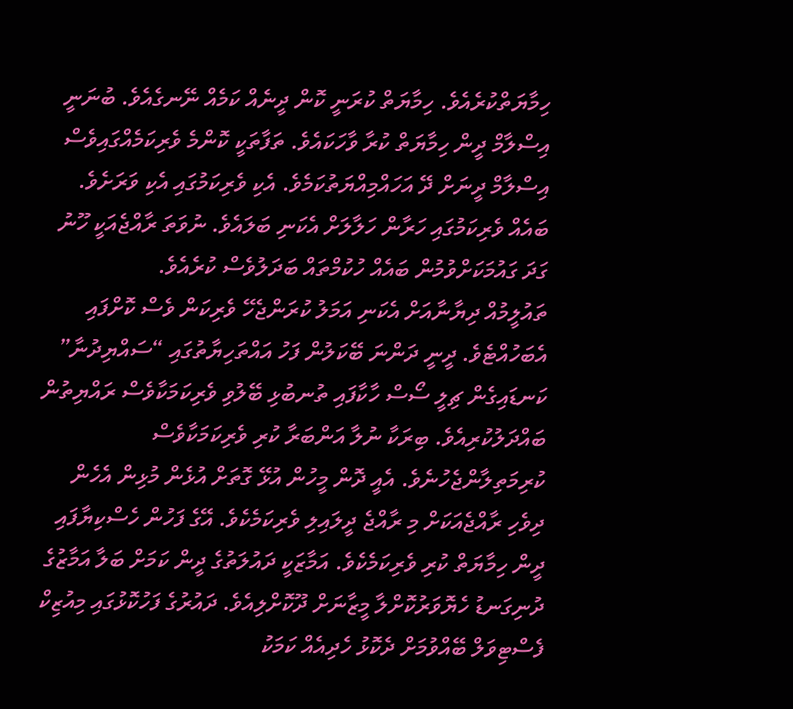ހިމާޔަތްކުރެއެވެ. ހިމާޔަތް ކުރަނީ ކޮން ދީނެއް ކަމެއް ނޭނގެއެވެ. ބުނަނީ އިސްލާމް ދީން ހިމާޔަތް ކުރާ ވާހަކައެވެ. ތަފާތަކީ ކޮންމެ ވެރިކަމެއްގައިވެސް އިސްލާމް ދީނަށް ދޭ އަހައްމިއްޔަތުކަމެވެ. އެކި ވެރިކަމުގައި އެކި ވަރަށެވެ. ބައެއް ވެރިކަމުގައި ހަރާން ހަލާލަށް އެކަނި ބަލައެވެ. ނުވަތަ ރާއްޖެއަކީ ހޫނު ގަދަ ގައުމަކަށްވުމުން ބައެއް ހުކުމްތައް ބަދަލުވެސް ކުރެއެވެ.
ތައުލީމުއް ދިޔާނާއަށް އެކަނި އަމަލު ކުރަންޖެހޭ ވެރިކަން ވެސް ކޮށްފައި އެބަހުއްޓެވެ. ދީނީ ދަންނަ ބޭކަލުން ފަހު އައްތަހިޔާތުގައި “ސައްޔިދުނާ” ކަނޑައިގެން ޗިލީ ސޯސް ހާކާފައި ތުނބުޅި ބޭލުވި ވެރިކަމަކާވެސް ރައްޔިތުން ބައްދަލުކުރިއެވެ. ބިރަކާ ނުލާ އަންބަރާ ކުރި ވެރިކަމަކާވެސް ކުރިމަތިލާންޖެހުނެވެ. އެއީ ދޮން މީހުން އުޅޭ ގޮތަށް އުޅެން މުޅިން އެހެން ދިވެހި ރާއްޖެއަކަށް މި ރާއްޖެ ދީލައިލި ވެރިކަމެކެވެ. އޭގެ ފަހުން ހެސްކިޔާފައި ދީން ހިމާޔަތް ކުރި ވެރިކަމެކެވެ. އަމާޒަކީ ދައުލަތުގެ ދީން ކަމަށް ބަލާ އަމާޒުގެ ދުނިގަނޑު ހެޔޮވަރުކޮށްލާ މީޒާނަށް ދޫކޮށްލިއެވެ. ދައުރުގެ ފަހުކޮޅުގައި މިއުޒިކް ފެސްޓިވަލް ބޭއްވުމަށް ދެކޮޅު ހެދިއެއް ކަމަކު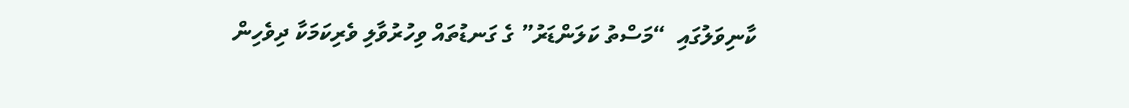ކާނިވަލުގައި  “މަސްތު ކަލަންޑަރު” ގެ ގަނޑުތައް ވިހުރުވާލި ވެރިކަމަކާ ދިވެހިން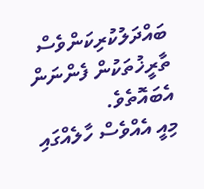ބައްދަލުކުރިކަންވެސް ތާރީޚުތަކުން ފެންނަން އެބައޮތެވެ.
މިއީ އެއްވެސް ހާލެއްގައި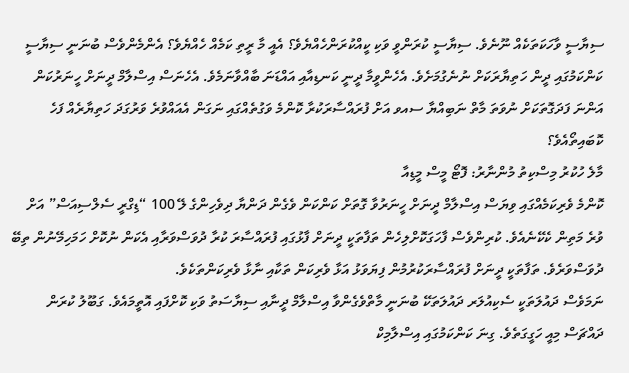ސިޔާސީ ވާހަކަތަކެއް ނޫނެވެ. ސިޔާސީ ކުރަންވީ ވަކި ކީއްކުރަންހެއްޔެވެ؟ އެއީ މާ ރީތި ކަމެއް ހެއްޔެވެ؟ އެންމެންވެސް ބުނަނީ ސިޔާސީ ކަންކަމުގައި ދީން ހަތިޔާރަކަށް ނުނެގުމަށެވެ. އެހެންވީމާ ދީނީ ކަނޑިއާއި އައްޑަނަ ބާއްވާނަމެވެ. އެހެނަސް އިސްލާމް ދީނަށް ހީނަރުކަން އަންނަ ފަދަގޮތަކަށް ނުވަތަ މާތް ނަބިއްޔާ ސއވ އަށް ފުރައްސާރަކުރާ ކޮންމެ ވަގުތެއްގައި ނަގަން އެއައްވުރެ ވަރުގަދަ ހަތިޔާރެއް ފަހެ ކޮބައިތޯއެވެ؟
މާލެ ހުކުރު މިސްކިތު މުންނާރު: ފޮޓޯ މީސް މީޑިއާ
ކޮންމެ ވެރިކަމެއްގައި ވިޔަސް އިސްލާމް ދީނަށް ހީނަރުވާ ގޮތަށް ކަންކަން ވެގެން ދަންޔާ ދިވެހިންގެ ލޭ 100 “ޑިގްރީ ސެލްސިއަސް” އަށް ވުރެ މަތިން ކެކޭނެއެވެ. ކުރިންވެސް ފާހަގަކޮށްލިހެން ތަފާތަކީ ދީނަށް ފާޅުގައި ފުރައްސާރަ ކުރާ ދުވަސްވަރާއި އެކަން ނުކޮށް ހަމަހިމޭނުން ތިބޭ ދުވަސްވަރެވެ. ތަފާތަކީ ދީނަށް ފުރައްސާރަކުރުމުން ފިޔަވަޅު އަޅާ ވެރިކަން ތަކާއި ނާޅާ ވެރިކަންތަކެވެ.
ނަމަވެސް ދައުލަތަކީ ސެކިއުލަރ ދައުލަތަކޭ ބުނަނީ މާތްވެގެންވާ އިސްލާމް ދީނާއި ސިޔާސަތު ވަކި ކޮށްފައި އޮތީމައެވެ. ގަބޫލު ކުރަން ދައްޗަސް މިއީ ހަގީގަތެވެ. ގިނަ ކަންކަމުގައި އިސްލާމިކް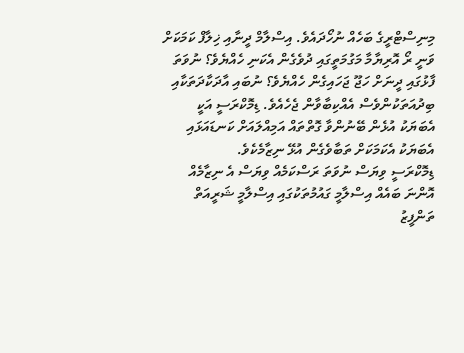މިނިސްޓްރީގެ ބަހެއް ނުހޯދައެވެ. އިސްލާމް ދީނާއި ޚިލާފް ކަމަކަށް ވަނީ ރޯ އޮރިޔާމާ މަގުމަތީގައި ދުވެގެން އެކަނި ހެއްޔެވެ؟ ނުވަތަ ފާޅުގައި ދީނަށް ހަޖޫ ޖަހައިގެން ހެއްޔެވެ؟ ނުބައި އާދަކާދަތަކާއި ބިދުއަތަކުންވެސް އެއްކިބާވާން ޖެހެއެވެ. ޑިމޮކްރަސީ އަކީ އެބަޔަކު އުޅެން ބޭނުންވާ ގޮތްތައް އަމިއްލައަށް ކަނޑައަޅައި އެބަޔަކު އެކަމަކަށް ތަބާވެގެން އުޅޭ ނިޒާމެކެވެ.
ޑިމޮކްރަސީ ވިޔަސް ނުވަތަ ރަސްކަމެއް ވިޔަސް އެ ނިޒާމެއް އޮންނަ ބައެއް އިސްލާމީ ގައުމުތަކުގައި އިސްލާމީ ޝަރީއަތް ތަންފީޒު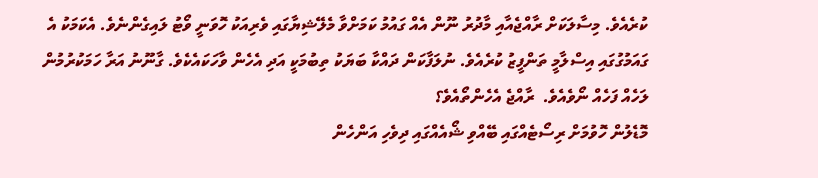ކުރެއެވެ. މިސާލަކަށް ރާއްޖެއާއި މާދުރު ނޫން އެއް ގައުމު ކަމަށްވާ މެލޭޝިޔާގައި ވެރިއަކު ހޮވަނީ ވޯޓު ލައިގެންނެވެ. އެކަމަކު އެ ގައަމުގުގައި އިސްލާމީ ތަންފީޒު ކުރެއެވެ. ނުލަފާކަން ދައްކާ ބަޔަކު ތިބުމަކީ އަދި އެހެން ވާހަކައެކެވެ. ގާނޫނު އަރާ ހަމަކުރުމުން ލަހެއް ފަހެއް ނޯވެއެވެ.  ރާއްޖެ އެހެންތޯއެވެ؟
މޮޑެލުން ހޮވުމަށް ރިސޯޓެއްގައި ބޭއްވި ޝޯއެއްގައި ދިވެހި އަންހެން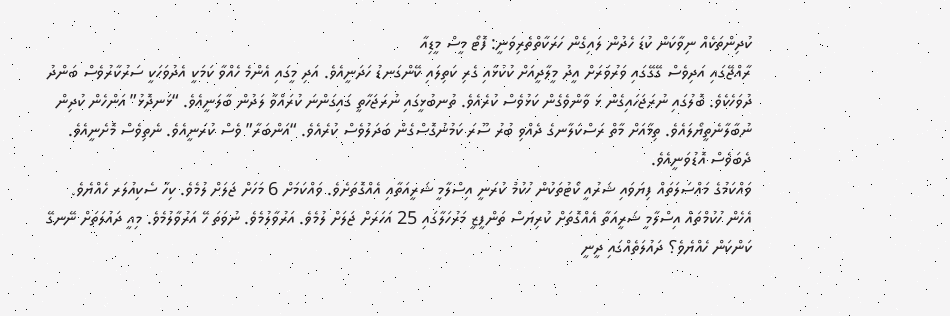ކުދިންތަކެއް ނިވާކަން ކުޑަ ހެދުން ލައިގެން ހަރަކާތްތެރިވަނީ: ފޮޓޯ މީސް މީޑިއާ
ރާއްޖޭގައި އަދިވެސް ގޭގޭގައި ވަރުވަރަށް އީދު މީލާދީއަށް ކުކުޅާއި ގެރި ކަތިލައި ކޭންގަނޑު ހަދަނީއެވެ. އަދި މީގައި އެންމެ ހެއްވާ ކަމަކީ އެދުވަހަކީ ސަރުކާރުވެސް ބަންދު ދުވަހެކެވެ. ބޮލުގައި ނުރަޖަހައިގެން ޅަ ވާންވެގެން ކަޅުވެސް ކުރެއެވެ. ތުނބުޅީގައި ނުރަޖަހާތީ ގައިގަންނަ ކުރައްވާ ލަދުން ބާލަނީއެވެ. “ޅަނދޮޅު” އަންހެން ކުދިން ނުބާލާނެތީޔޯލައެވެ. ތިމާއަށް މާތް ރަސްކަލާނގެ ދެއްވި ބުރު ސޫރަ ކަމުނުގޮސްގެން ބަދަލުވެސް ކުރެއެވެ. “އަންބަރާ” ވެސް ކުރަނީއެވެ. ނެތިވެސް މޮށެނީއެވެ. ދެބަވެސް އޮޑުވަނީއެވެ.
ވައްކަމުގެ މައްސަލަތައް ފިޔަވައި ޝަރުއީ ކޯޓުތަކުން ހުކުމް ކުރަނީ އިސްލާމީ ޝަރީއަތާއި އެއްގޮތަށެވެ. ވައްކަމަށް 6 މަހަށް ޖަލަށް ލުމެވެ. ކިހާ ސެކިއުލަރ ހެއްޔެވެ. އެހެން ހުކުމްތައް އިސްލާމީ ޝަރީއަތާ އެއްގޮތަށް ކުރިޔަސް ތަންފީޒީ މަރުހަލާގައި 25 އަހަރަށް ޖަލަށް ލުމެވެ. އަރުވާލުމެވެ. ނުވަތަ ހޭ އަރުވާލުމެވެ. މިއީ ދައުލަތަށް ނޭނގޭ ކަންކަން ހެއްޔެވެ؟ ދައުލަތެއްގައި ދީނީ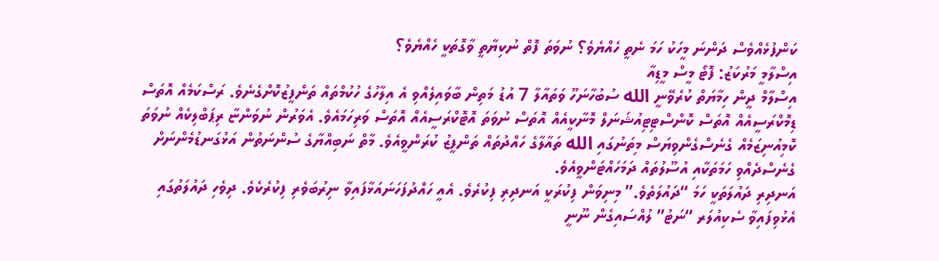ކަންފުޅެއްވެސް ދަންނަ މީހަކު ހަމަ ނެތީ ހެއްޔެވެ؟ ނުވަތަ ފޮތް ނުކިޔާތީ ވާގޮތަކީ ހެއްޔެވެ؟
އިސްލާމީ މަރުކަޒު: ފޮޓޯ މީސް މީޑިއާ
އިސްލާމް ދީން ހިމާޔަތް ކުރެވޭނީ الله ސުބުހާނަހޫ ވަތައާލާ 7 އުޑު މަތިން ބާވައިލެއްވި އެ އިލާހުގެ ހުކުމްތައް ތަންފީޒުކޮށްގެނެވެ. ރަސްކަމެއް އޮތަސް ޑިމޮކްރަސީއެއް އޮތަސް ކޮންސްޓިޓިއުޝަނަލް މޮނާކީއެއް އޮތަސް ނުވަތަ އޮޓޮކްރަސީއެއް އޮތަސް ވަރިހަމައެވެ. އެވަރުން ނުވަންޏާ ރިޕަބްލިކެއް ނުވަތަ ކޮމިއުނިޒަމެއް ގެނެސްގެންވިޔަސް މިތަނުގައި الله ތައާލާގެ ހައްދުތައް ތަންފީޒު ކުރަންވީއެވެ. މާތް ނަބިއްޔާގެ ސުންނަތުން އަޅުގަނޑުމެންނަށް ގެނެސްދެއްވި ހަމަތަކާއި އުސޫލުތައް ދަމަހައްޓަންވީއެވެ.
އަނދިރި ދައުލަތަކީ ހަމަ “ދައުލަތެވެ.” މިނިވަން ފިކުރަކީ އަނދިރި ފިކުރެވެ. އެއީ ހައްދުފަހަނައަޅާފައިވާ ނިރުބަވެރި ފިކުރެކެވެ. ދިވެހި ދައުލަތުގައި އެޅުވިފައިވާ ސެކިއުލަރ “ނަޓު” ލުއްސައިގެން ނޫނީ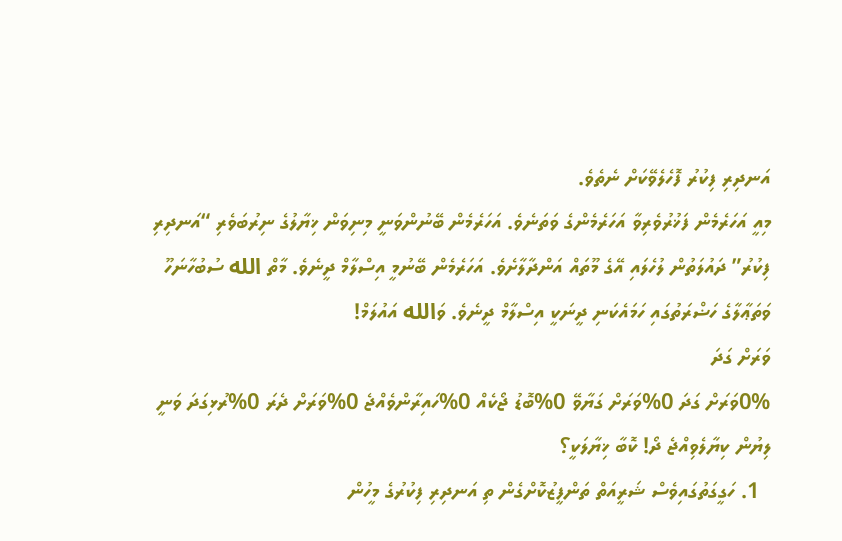އަނދިރި ފިކުރު ފޮހެލެވޭކަށް ނެތެވެ.
މިއީ އަހަރެމެން ފަޚުރުވެރިވާ އަހަރެމެންގެ ވަތަނެވެ. އަހަރެމެން ބޭނުންވަނީ މިނިވަން ޚިޔާލުގެ ނިރުބަވެރި “އަނދިރި ފިކުރު” ދައުލަތުން ލުހެލައި އޭގެ މޫތައް އަންދާލާށެވެ. އަހަރެމެން ބޭނުމީ އިސްލާމް ދީނެވެ. މާތް الله ސުބުހާނަހޫ ވަތަޢާލާގެ ހަޟްރަތުގައި ހަމައެކަނި ދީނަކީ އިސްލާމް ދީނެވެ. ވަالله އައުލަމް!
ވަރަށް ގަދަ
0%ވަރަށް ގަދަ 0%ވަރަށް ގަޔާވޭ 0%ބޮޑު ޖޯކެއް 0%ހައިރާންވެއްޖެ 0%ވަރަށް ދެރަ 0%ރުޅިގަދަ ވަނީ
ލިޔުން ކިޔާލެވިއްޖެ ދޯ! ކޮބާ ޚިޔާލަކީ؟
  1. ހަގީގަތުގައިވެސް ޝަރީއަތް ތަންފީޒުކޮށްގެން ތި އަނދިރި ފިކުރުގެ މީހުން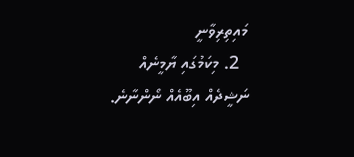މައިތިރިވާނީ
  2. މިކަމުގައި ޔާމީނެއް ނަޝީދެއް އިބޫއެއް ނޯންނާނެ.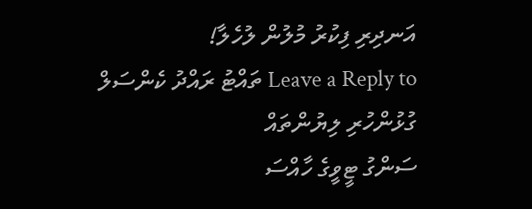އަނދިރި ފިކުރު މުލުން ލުހެލާ!
Leave a Reply to ތައްޓު ރައްދު ކެންސަލް
ގުޅުންހުރި ލިޔުންތައް
ސަންގު ޓީވީގެ ހާއްސަ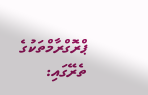ޕްރޮގްރާމްތަކުގެ ތެރޭގައި: